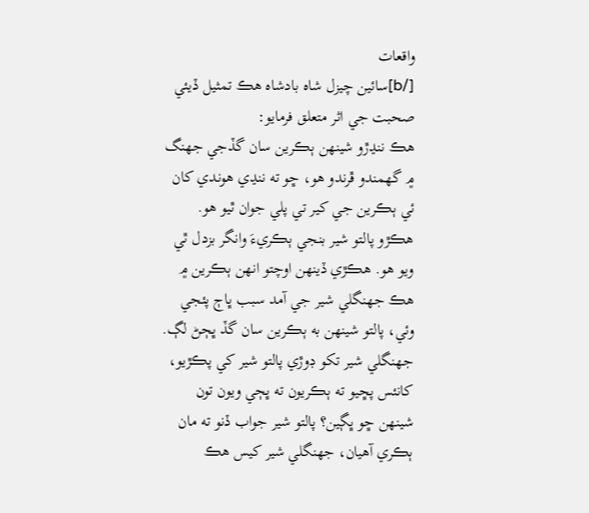واقعات
[/b]سائين چيزل شاه بادشاه هڪ تمثيل ڏيئي صحبت جي اثر متعلق فرمايو:
هڪ ننڍڙو شينهن ٻڪرين سان گڏجي جهنگ ۾ گهمندو ڦرندو هو، ڇو ته ننڍي هوندي کان ئي ٻڪرين جي کير تي پلي جوان ٿيو هو. هڪڙو پالتو شير بنجي ٻڪريءَ وانگر بزدل ٿي ويو هو. هڪڙي ڏينهن اوچتو انهن ٻڪرين ۾ هڪ جهنگلي شير جي آمد سبب ڀاڄ پئجي وئي، پالتو شينهن به ٻڪرين سان گڏ ڀڄڻ لڳ.
جهنگلي شير تکو ڊوڙي پالتو شير کي پڪڙيو، کانئس پڇيو ته ٻڪريون ته ڀڄي ويون تون شينهن ڇو ڀڳين؟ پالتو شير جواب ڏنو ته مان ٻڪري آهيان، جهنگلي شير کيس هڪ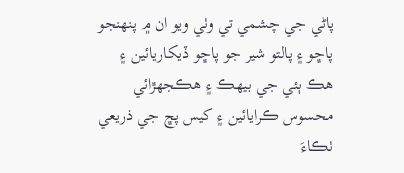پاڻي جي چشمي تي وٺي ويو ان ۾ پنهنجو پاڇو ۽ پالتو شير جو پاڇو ڏيکاريائين ۽ هڪ ٻئي جي بيهڪ ۽ هڪجهڙائي محسوس ڪرايائين ۽ کيس پڇ جي ذريعي ٺڪاءَ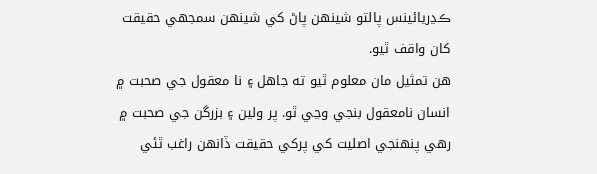ڪڍريائينس پالتو شينهن پاڻ کي شينهن سمجهي حقيقت کان واقف ٿيو.
هن تمثيل مان معلوم ٿيو ته جاهل ۽ نا معقول جي صحبت ۾ انسان نامعقول بنجي وڃي ٿو. پر ولين ۽ بزرگن جي صحبت ۾ رهي پنهنجي اصليت کي پرکي حقيقت ڏانهن راغب ٿئي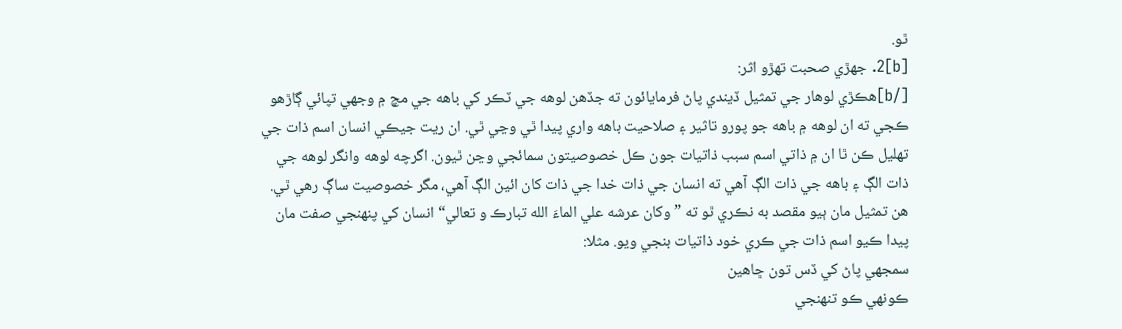ٿو.
[b]2. جهڙي صحبت تهڙو اثر:
[/b]هڪڙي لوهار جي تمثيل ڏيندي پاڻ فرمايائون ته جڏهن لوهه جي ٽڪر کي باهه جي مچ ۾ وجهي تپائي ڳاڙهو ڪجي ته ان لوهه ۾ باهه جو پورو تاثير ۽ صلاحيت باهه واري پيدا ٿي وڃي ٿي. ان ريت جيڪي انسان اسم ذات جي تهليل ڪن ٿا ان ۾ ذاتي اسم سبب ذاتيات جون ڪل خصوصيتون سمائجي وڃن ٿيون. اگرچه لوهه وانگر لوهه جي ذات الڳ ۽ باهه جي ذات الڳ آهي ته انسان جي ذات خدا جي ذات کان ائين الڳ آهي، مگر خصوصيت ساڳ رهي ٿي. هن تمثيل مان ٻيو مقصد به نڪري ٿو ته ”وکان عرشه علي الماءَ الله تبارڪ و تعالي“ انسان کي پنهنجي صفت مان پيدا ڪيو اسم ذات جي ڪري خود ذاتيات بنجي ويو. مثلا:
سمجهي پاڻ کي ڏس تون ڇاهين
ڪونهي ڪو تنهنجي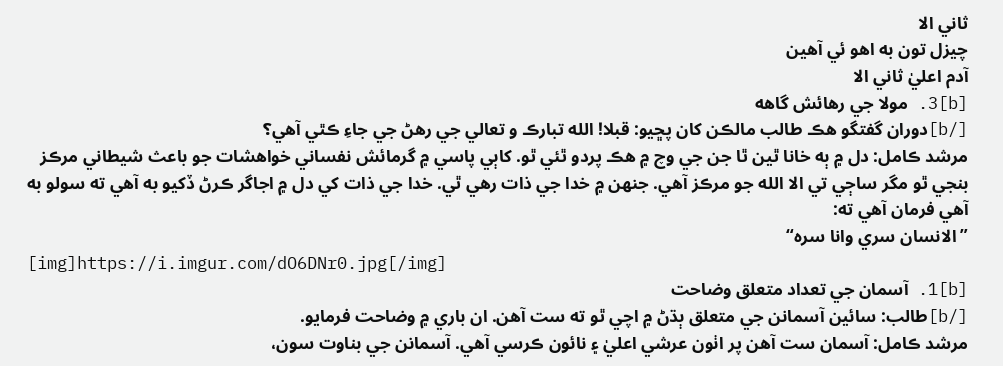ثاني الا
چيزل تون به اهو ئي آهين
آدم اعليٰ ثاني الا
[b]3. مولا جي رهائش گاهه
[/b]دوران گفتگو هڪ طالب مالڪن کان پڇيو: قبلا! الله تبارڪ و تعالي جي رهڻ جي جاءِ ڪٿي آهي؟
مرشد ڪامل: دل ۾ ٻه خانا ٿين ٿا جن جي وچ ۾ هڪ پردو ٿئي ٿو. کاٻي پاسي ۾ گرمائش نفساني خواهشات جو باعث شيطاني مرڪز بنجي ٿو مگر ساڄي تي الا الله جو مرڪز آهي. جنهن ۾ خدا جي ذات رهي ٿي. خدا جي ذات کي دل ۾ اجاگر ڪرڻ ڏکيو به آهي ته سولو به آهي فرمان آهي ته:
”الانسان سري وانا سره“
[img]https://i.imgur.com/dO6DNr0.jpg[/img]
[b]1. آسمان جي تعداد متعلق وضاحت
[/b]طالب: سائين آسمانن جي متعلق ٻڌڻ ۾ اچي ٿو ته ست آهن. ان باري ۾ وضاحت فرمايو.
مرشد ڪامل: آسمان ست آهن پر اٺون عرشي اعليٰ ۽ نائون ڪرسي آهي. آسمانن جي بناوت سون،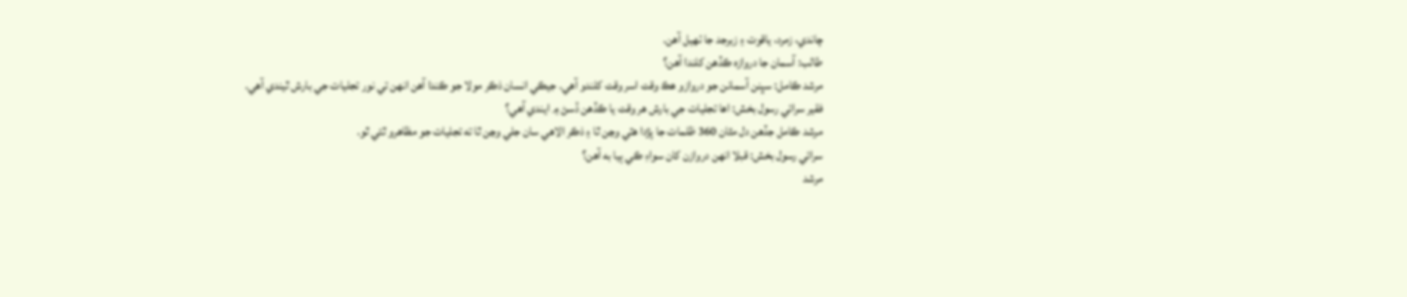چاندي، زمرد، ياقوت ۽ زبرجد جا ٺهيل آهن.
طالب: آسمان جا دروازه ڪڏهن کلندا آهن؟
مرشد ڪامل: سڀنن آسمانن جو دروازو هڪ وقت اسر وقت کلندو آهي. جيڪي انسان ذڪر مولا جو ڪندا آهن انهن تي نور تجليات جي بارش ٿيندي آهي.
فقير سرائي رسول بخش: اها تجليات جي بارش هر وقت يا ڪڏهن ڏسڻ ۾ ايندي آهي؟
مرشد ڪامل جڏهن دل مٿان 360 ظلمات جا پڙدا هٽي وڃن ٿا ۽ ذڪر الاهي سان جلي وڃن ٿا ته تجليات جو مظاهرو ٿئي ٿو.
سرائي رسول بخش: قبلا انهن دروازن کان سواءِ ڪي ٻيا به آهن؟
مرشد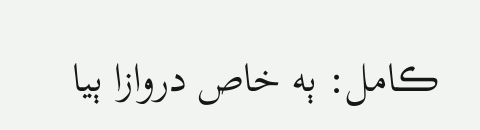ڪامل: ٻه خاص دروازا ٻيا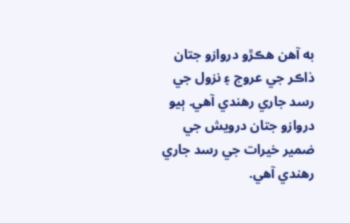به آهن هڪڙو دروازو جتان ذاڪر جي عروج ۽ نزول جي رسد جاري رهندي آهي. ٻيو دروازو جتان درويش جي ضمير خيرات جي رسد جاري رهندي آهي.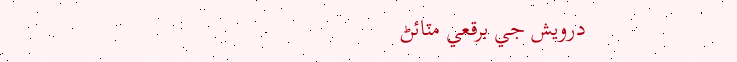درويش جي برقعي مٽائڻ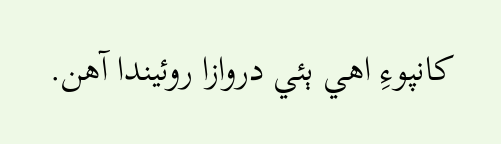کانپوءِ اهي ٻئي دروازا روئيندا آهن.